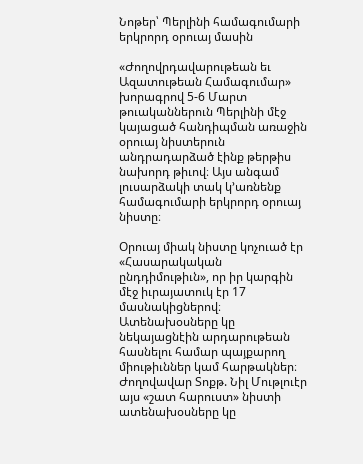Նոթեր՝ Պերլինի համագումարի երկրորդ օրուայ մասին

«Ժողովրդավարութեան եւ Ազատութեան Համագումար» խորագրով 5-6 Մարտ թուականներուն Պերլինի մէջ կայացած հանդիպման առաջին օրուայ նիստերուն անդրադարձած էինք թերթիս նախորդ թիւով։ Այս անգամ լուսարձակի տակ կ՚առնենք համագումարի երկրորդ օրուայ նիստը։

Օրուայ միակ նիստը կոչուած էր «Հասարակական ընդդիմութիւն», որ իր կարգին մէջ իւրայատուկ էր 17 մասնակիցներով։ Ատենախօսները կը նեկայացնէին արդարութեան հասնելու համար պայքարող միութիւններ կամ հարթակներ։ Ժողովավար Տոքթ. Նիլ Մութլուէր այս «շատ հարուստ» նիստի ատենախօսները կը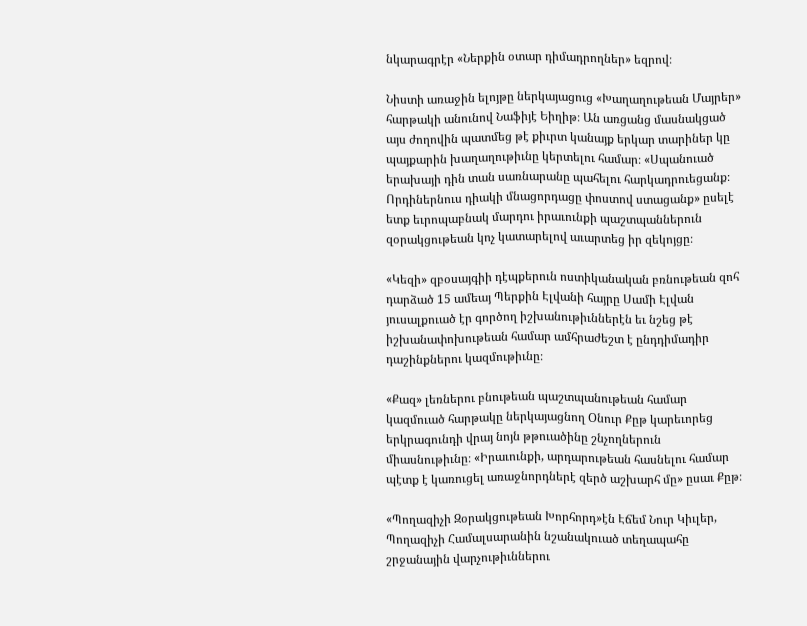նկարագրէր «Ներքին օտար դիմադրողներ» եզրով։

Նիստի առաջին ելոյթը ներկայացուց «Խաղաղութեան Մայրեր» հարթակի անունով Նաֆիյէ Եիղիթ։ Ան առցանց մասնակցած այս ժողովին պատմեց թէ քիւրտ կանայք երկար տարիներ կը պայքարին խաղաղութիւնը կերտելու համար։ «Սպանուած երախայի դին տան սառնարանը պահելու հարկադրուեցանք։ Որդիներնուս դիակի մնացորդացը փոստով ստացանք» ըսելէ ետք եւրոպաբնակ մարդու իրաւունքի պաշտպաններուն զօրակցութեան կոչ կատարելով աւարտեց իր զեկոյցը։

«Կեզի» զբօսայգիի դէպքերուն ոստիկանական բռնութեան զոհ դարձած 15 ամեայ Պերքին Էլվանի հայրը Սամի Էլվան յուսալքուած էր գործող իշխանութիւններէն եւ նշեց թէ իշխանափոխութեան համար ամհրաժեշտ է ընդդիմադիր դաշինքներու կազմութիւնը։

«Քազ» լեռներու բնութեան պաշտպանութեան համար կազմուած հարթակը ներկայացնող Օնուր Քըթ կարեւորեց երկրագունդի վրայ նոյն թթուածինը շնչողներուն միասնութիւնը։ «Իրաւունքի, արդարութեան հասնելու համար պէտք է կառուցել առաջնորդներէ զերծ աշխարհ մը» ըսաւ Քըթ։

«Պողազիչի Զօրակցութեան Խորհորդ»էն Էճեմ Նուր Կիւլեր, Պողազիչի Համալսարանին նշանակուած տեղապահը շրջանային վարչութիւններու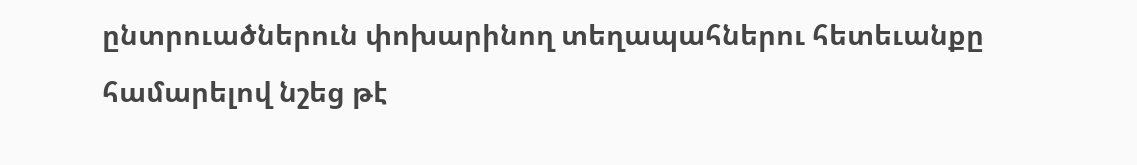ընտրուածներուն փոխարինող տեղապահներու հետեւանքը համարելով նշեց թէ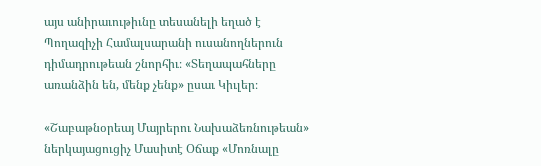այս անիրաւութիւնը տեսանելի եղած է Պողազիչի Համալսարանի ուսանողներուն դիմադրութեան շնորհիւ։ «Տեղապահները առանձին են, մենք չենք» ըսաւ Կիւլեր։

«Շաբաթնօրեայ Մայրերու Նախաձեռնութեան» ներկայացուցիչ Մասիտէ Օճաք «Մոռնալը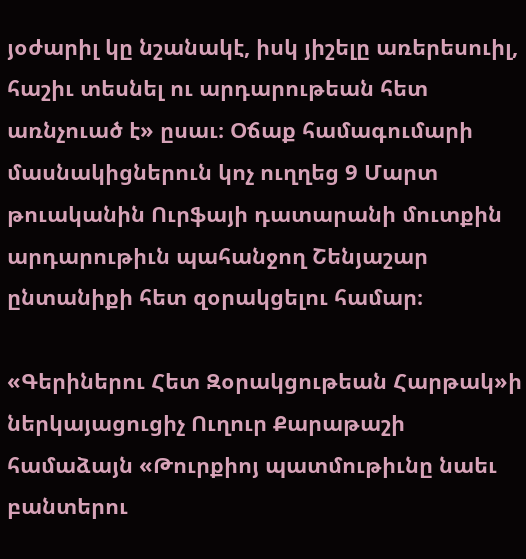յօժարիլ կը նշանակէ, իսկ յիշելը առերեսուիլ, հաշիւ տեսնել ու արդարութեան հետ առնչուած է» ըսաւ։ Օճաք համագումարի մասնակիցներուն կոչ ուղղեց 9 Մարտ թուականին Ուրֆայի դատարանի մուտքին արդարութիւն պահանջող Շենյաշար ընտանիքի հետ զօրակցելու համար։

«Գերիներու Հետ Զօրակցութեան Հարթակ»ի ներկայացուցիչ Ուղուր Քարաթաշի համաձայն «Թուրքիոյ պատմութիւնը նաեւ բանտերու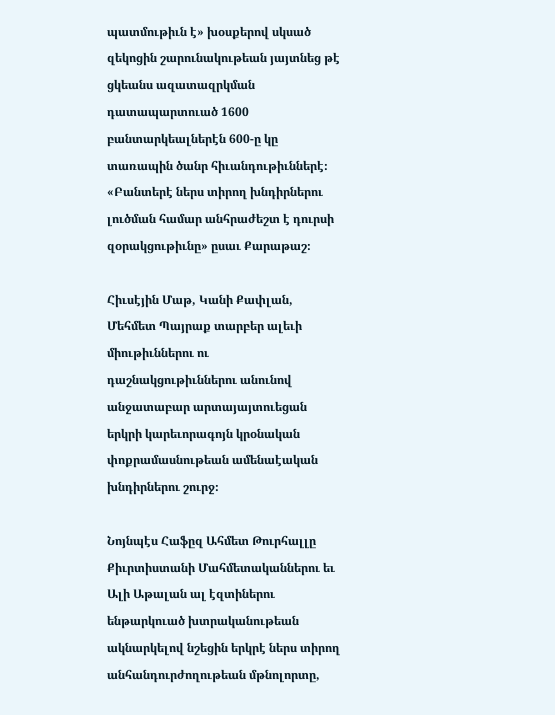պատմութիւն է» խօսքերով սկսած զեկոցին շարունակութեան յայտնեց թէ ցկեանս ազատազրկման դատապարտուած 1600 բանտարկեալներէն 600-ը կը տառապին ծանր հիւանդութիւններէ։ «Բանտերէ ներս տիրող խնդիրներու լուծման համար անհրաժեշտ է դուրսի զօրակցութիւնը» ըսաւ Քարաթաշ։

Հիւսէյին Մաթ, Կանի Քափլան, Մեհմետ Պայրաք տարբեր ալեւի միութիւններու ու դաշնակցութիւններու անունով անջատաբար արտայայտուեցան երկրի կարեւորագոյն կրօնական փոքրամասնութեան ամենաէական խնդիրներու շուրջ։

Նոյնպէս Հաֆըզ Ահմետ Թուրհալլը Քիւրտիստանի Մահմետականներու եւ Ալի Աթալան ալ էզտիներու ենթարկուած խտրականութեան ակնարկելով նշեցին երկրէ ներս տիրող անհանդուրժողութեան մթնոլորտը,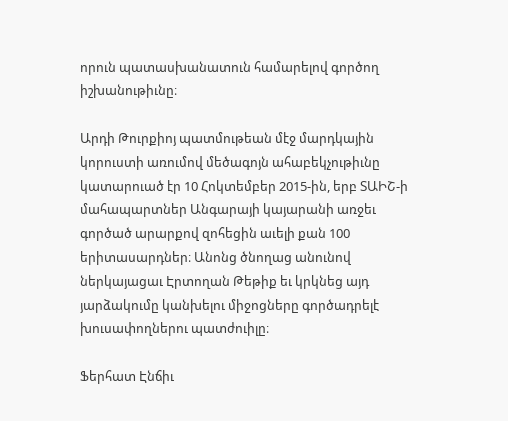որուն պատասխանատուն համարելով գործող իշխանութիւնը։

Արդի Թուրքիոյ պատմութեան մէջ մարդկային կորուստի առումով մեծագոյն ահաբեկչութիւնը կատարուած էր 10 Հոկտեմբեր 2015-ին, երբ ՏԱԻՇ-ի մահապարտներ Անգարայի կայարանի առջեւ գործած արարքով զոհեցին աւելի քան 100 երիտասարդներ։ Անոնց ծնողաց անունով ներկայացաւ Էրտողան Թեթիք եւ կրկնեց այդ յարձակումը կանխելու միջոցները գործադրելէ խուսափողներու պատժուիլը։

Ֆերհատ Էնճիւ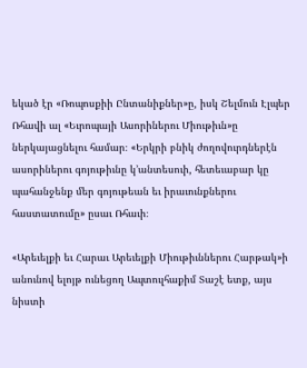եկած էր «Ռոպոսքիի Ընտանիքներ»ը, իսկ Շելմուն Էլպեր Ռհավի ալ «Եւրոպայի Ասորիներու Միութիւն»ը ներկայացնելու համար։ «Երկրի բնիկ ժողովուրդներէն ասորիներու գոյութիւնը կ՚անտեսուի, հետեւաբար կը պահանջենք մեր գոյութեան եւ իրաւունքներու հաստատումը» ըսաւ Ռհաւի։

«Արեւելքի եւ Հարաւ Արեւելքի Միութիւններու Հարթակ»ի անունով ելոյթ ունեցող Ապտուլհաքիմ Տաշէ ետք, այս նիստի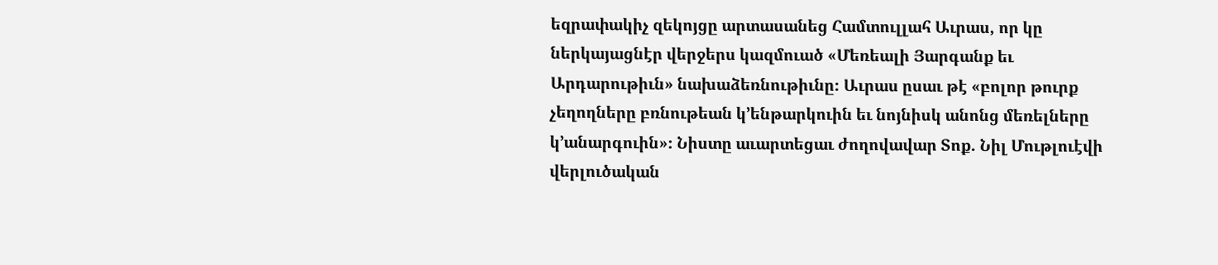եզրափակիչ զեկոյցը արտասանեց Համտուլլահ Աւրաս, որ կը ներկայացնէր վերջերս կազմուած «Մեռեալի Յարգանք եւ Արդարութիւն» նախաձեռնութիւնը։ Աւրաս ըսաւ թէ «բոլոր թուրք չեղողները բռնութեան կ՚ենթարկուին եւ նոյնիսկ անոնց մեռելները կ՚անարգուին»։ Նիստը աւարտեցաւ ժողովավար Տոք. Նիլ Մութլուէվի վերլուծական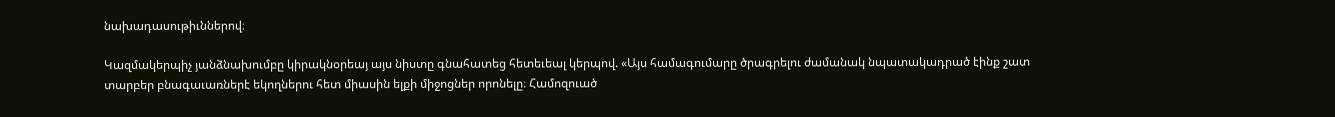նախադասութիւններով։

Կազմակերպիչ յանձնախումբը կիրակնօրեայ այս նիստը գնահատեց հետեւեալ կերպով. «Այս համագումարը ծրագրելու ժամանակ նպատակադրած էինք շատ տարբեր բնագաւառներէ եկողներու հետ միասին ելքի միջոցներ որոնելը։ Համոզուած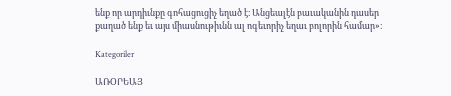ենք որ արդիւնքը գոհացուցիչ եղած է։ Անցեալէն բաւականին դասեր քաղած ենք եւ այս միասնութիւնն ալ ոգեւորիչ եղաւ բոլորին համար»։

Kategoriler

ԱՌՕՐԵԱՅ